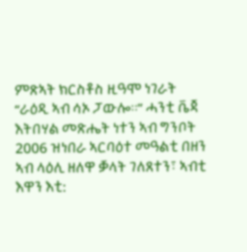ምጽኣት ክርስቶስ ዚዓሞ ነገራት
“ራዕዲ ኣብ ሳኦ ፓውሎ።” ሓንቲ ቬጃ እትበሃል መጽሔት ነተን ኣብ ግንቦት 2006 ዝነበራ ኣርባዕተ መዓልቲ በዘን ኣብ ላዕሊ ዘለዋ ቓላት ገለጸተን፣ ኣብቲ እዋን እቲ: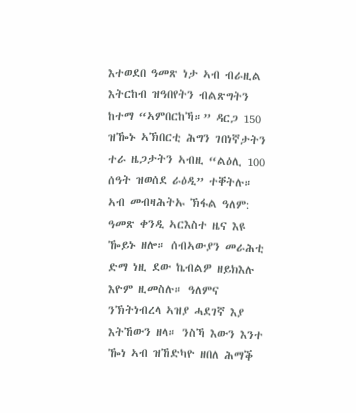እተወደበ ዓመጽ ነታ ኣብ ብራዚል እትርከብ ዝዓበየትን ብልጽግትን ከተማ “ኣምበርከኻ።” ዳርጋ 150 ዝዀኑ ኣኽበርቲ ሕግን ገበነኛታትን ተራ ዜጋታትን ኣብዚ “ልዕሊ 100 ሰዓት ዝወሰደ ራዕዲ” ተቐትሉ።
ኣብ መብዛሕትኡ ኽፋል ዓለም: ዓመጽ ቀንዲ ኣርእስተ ዜና እዩ ዀይኑ ዘሎ። ሰብኣውያን መራሕቲ ድማ ነዚ ደው ኬብልዎ ዘይክእሉ እዮም ዚመስሉ። ዓለምና ንኽትነብረላ ኣዝያ ሓደገኛ እያ እትኸውን ዘላ። ንስኻ እውን እንተ ዀነ ኣብ ዝኸድካዮ ዘበለ ሕማቕ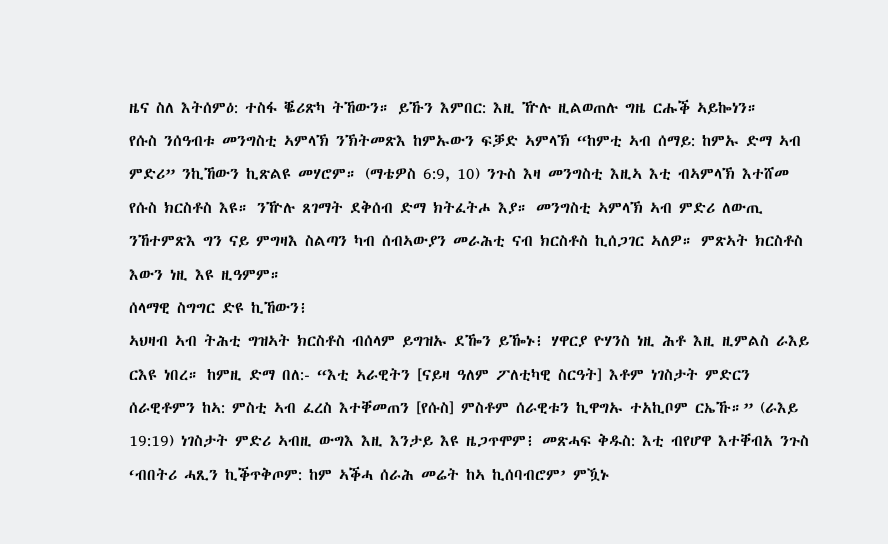ዜና ስለ እትሰምዕ: ተስፋ ቘሪጽካ ትኸውን። ይኹን እምበር: እዚ ዅሉ ዚልወጠሉ ግዜ ርሑቕ ኣይኰነን።
የሱስ ንሰዓብቱ መንግስቲ ኣምላኽ ንኽትመጽእ ከምኡውን ፍቓድ ኣምላኽ “ከምቲ ኣብ ሰማይ: ከምኡ ድማ ኣብ ምድሪ” ንኪኸውን ኪጽልዩ መሃሮም። (ማቴዎስ 6:9, 10) ንጉስ እዛ መንግስቲ እዚኣ እቲ ብኣምላኽ እተሸመ የሱስ ክርስቶስ እዩ። ንዅሉ ጸገማት ደቅሰብ ድማ ክትፈትሖ እያ። መንግስቲ ኣምላኽ ኣብ ምድሪ ለውጢ ንኸተምጽእ ግን ናይ ምግዛእ ስልጣን ካብ ሰብኣውያን መራሕቲ ናብ ክርስቶስ ኪሰጋገር ኣለዎ። ምጽኣት ክርስቶስ እውን ነዚ እዩ ዚዓምም።
ሰላማዊ ስግግር ድዩ ኪኸውን፧
ኣህዛብ ኣብ ትሕቲ ግዝኣት ክርስቶስ ብሰላም ይግዝኡ ደዀን ይዀኑ፧ ሃዋርያ ዮሃንስ ነዚ ሕቶ እዚ ዚምልስ ራእይ ርእዩ ነበረ። ከምዚ ድማ በለ:- “እቲ ኣራዊትን [ናይዛ ዓለም ፖለቲካዊ ስርዓት] እቶም ነገስታት ምድርን ሰራዊቶምን ከኣ: ምስቲ ኣብ ፈረስ እተቐመጠን [የሱስ] ምስቶም ሰራዊቱን ኪዋግኡ ተአኪቦም ርኤኹ።” (ራእይ 19:19) ነገስታት ምድሪ ኣብዚ ውግእ እዚ እንታይ እዩ ዜጋጥሞም፧ መጽሓፍ ቅዱስ: እቲ ብየሆዋ እተቐብአ ንጉስ ‘ብበትሪ ሓጺን ኪቕጥቅጦም: ከም ኣቕሓ ሰራሕ መሬት ከኣ ኪሰባብሮም’ ምዃኑ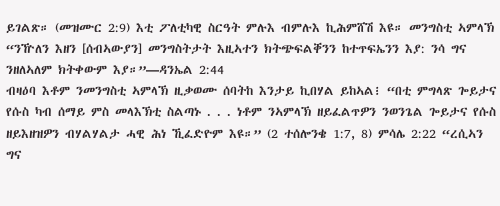ይገልጽ። (መዝሙር 2:9) እቲ ፖለቲካዊ ስርዓት ምሉእ ብምሉእ ኪሕምሸሽ እዩ። መንግስቲ ኣምላኽ “ንዅለን እዘን [ሰብኣውያን] መንግስትታት እዚኣተን ክትጭፍልቐንን ከተጥፍኤንን እያ: ንሳ ግና ንዘለኣለም ክትቀውም እያ።”—ዳንኤል 2:44
ብዛዕባ እቶም ንመንግስቲ ኣምላኽ ዚቃወሙ ሰባትከ እንታይ ኪበሃል ይከኣል፧ “በቲ ምግላጽ ጐይታና የሱስ ካብ ሰማይ ምስ መላእኽቲ ስልጣኑ . . . ነቶም ንኣምላኽ ዘይፈልጥዎን ንወንጌል ጐይታና የሱስ ዘይእዘዝዎን ብሃልሃልታ ሓዊ ሕነ ኺፈድዮም እዩ።” (2 ተሰሎንቄ 1:7, 8) ምሳሌ 2:22 “ረሲኣን ግና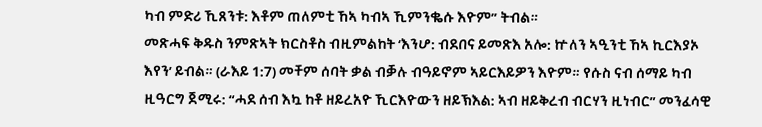ካብ ምድሪ ኺጸንቱ: እቶም ጠለምቲ ኸኣ ካብኣ ኺምንቈሱ እዮም” ትብል።
መጽሓፍ ቅዱስ ንምጽኣት ክርስቶስ ብዚምልከት ‘እንሆ: ብደበና ይመጽእ አሎ: ኵለን ኣዒንቲ ኸኣ ኪርእያኦ እየን’ ይብል። (ራእይ 1:7) መቸም ሰባት ቃል ብቓሉ ብዓይኖም ኣይርእይዎን እዮም። የሱስ ናብ ሰማይ ካብ ዚዓርግ ጀሚሩ: “ሓደ ሰብ እኳ ከቶ ዘይረአዮ ኺርእዮውን ዘይኽእል: ኣብ ዘይቅረብ ብርሃን ዚነብር” መንፈሳዊ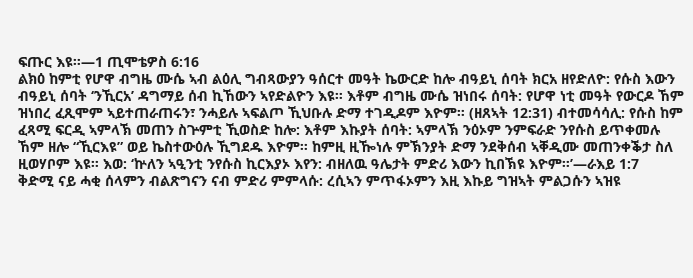ፍጡር እዩ።—1 ጢሞቴዎስ 6:16
ልክዕ ከምቲ የሆዋ ብግዜ ሙሴ ኣብ ልዕሊ ግብጻውያን ዓሰርተ መዓት ኬውርድ ከሎ ብዓይኒ ሰባት ክርአ ዘየድለዮ: የሱስ እውን ብዓይኒ ሰባት ‘ንኺርአ’ ዳግማይ ሰብ ኪኸውን ኣየድልዮን እዩ። እቶም ብግዜ ሙሴ ዝነበሩ ሰባት: የሆዋ ነቲ መዓት የውርዶ ኸም ዝነበረ ፈጺሞም ኣይተጠራጠሩን፣ ንሓይሉ ኣፍልጦ ኺህቡሉ ድማ ተገዲዶም እዮም። (ዘጸኣት 12:31) ብተመሳሳሊ: የሱስ ከም ፈጻሚ ፍርዲ ኣምላኽ መጠን ስጕምቲ ኺወስድ ከሎ: እቶም እኩያት ሰባት: ኣምላኽ ንዕኦም ንምፍራድ ንየሱስ ይጥቀመሉ ኸም ዘሎ “ኺርእዩ” ወይ ኬስተውዕሉ ኺግደዱ እዮም። ከምዚ ዚዀነሉ ምኽንያት ድማ ንደቅሰብ ኣቐዲሙ መጠንቀቕታ ስለ ዚወሃቦም እዩ። እወ: ‘ኵለን ኣዒንቲ ንየሱስ ኪርእያኦ እየን: ብዘለዉ ዓሌታት ምድሪ እውን ኪበኽዩ እዮም።’—ራእይ 1:7
ቅድሚ ናይ ሓቂ ሰላምን ብልጽግናን ናብ ምድሪ ምምላሱ: ረሲኣን ምጥፋኦምን እዚ እኩይ ግዝኣት ምልጋሱን ኣዝዩ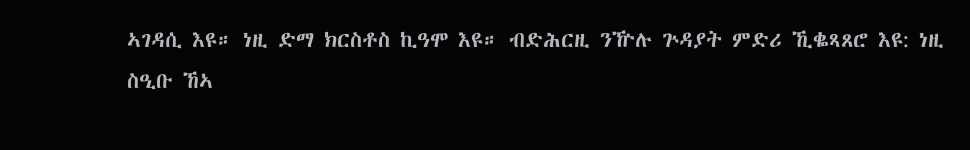ኣገዳሲ እዩ። ነዚ ድማ ክርስቶስ ኪዓሞ እዩ። ብድሕርዚ ንዅሉ ጕዳያት ምድሪ ኺቈጻጸሮ እዩ: ነዚ ስዒቡ ኸኣ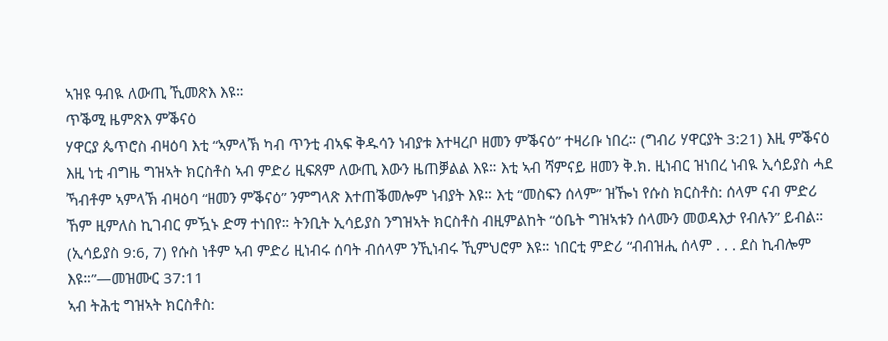ኣዝዩ ዓብዪ ለውጢ ኺመጽእ እዩ።
ጥቕሚ ዜምጽእ ምቕናዕ
ሃዋርያ ጴጥሮስ ብዛዕባ እቲ “ኣምላኽ ካብ ጥንቲ ብኣፍ ቅዱሳን ነብያቱ እተዛረቦ ዘመን ምቕናዕ” ተዛሪቡ ነበረ። (ግብሪ ሃዋርያት 3:21) እዚ ምቕናዕ እዚ ነቲ ብግዜ ግዝኣት ክርስቶስ ኣብ ምድሪ ዚፍጸም ለውጢ እውን ዜጠቓልል እዩ። እቲ ኣብ ሻምናይ ዘመን ቅ.ክ. ዚነብር ዝነበረ ነብዪ ኢሳይያስ ሓደ ኻብቶም ኣምላኽ ብዛዕባ “ዘመን ምቕናዕ” ንምግላጽ እተጠቕመሎም ነብያት እዩ። እቲ “መስፍን ሰላም” ዝዀነ የሱስ ክርስቶስ: ሰላም ናብ ምድሪ ኸም ዚምለስ ኪገብር ምዃኑ ድማ ተነበየ። ትንቢት ኢሳይያስ ንግዝኣት ክርስቶስ ብዚምልከት “ዕቤት ግዝኣቱን ሰላሙን መወዳእታ የብሉን” ይብል። (ኢሳይያስ 9:6, 7) የሱስ ነቶም ኣብ ምድሪ ዚነብሩ ሰባት ብሰላም ንኺነብሩ ኺምህሮም እዩ። ነበርቲ ምድሪ “ብብዝሒ ሰላም . . . ደስ ኪብሎም እዩ።”—መዝሙር 37:11
ኣብ ትሕቲ ግዝኣት ክርስቶስ: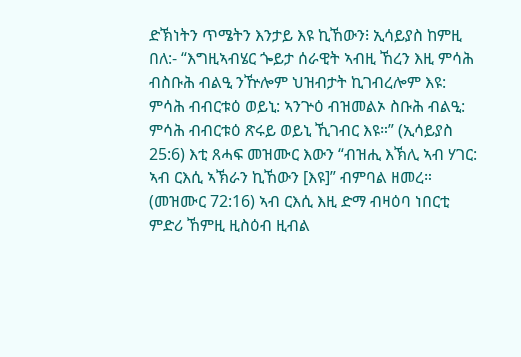ድኽነትን ጥሜትን እንታይ እዩ ኪኸውን፧ ኢሳይያስ ከምዚ በለ:- “እግዚኣብሄር ጐይታ ሰራዊት ኣብዚ ኸረን እዚ ምሳሕ ብስቡሕ ብልዒ ንዅሎም ህዝብታት ኪገብረሎም እዩ: ምሳሕ ብብርቱዕ ወይኒ: ኣንጕዕ ብዝመልኦ ስቡሕ ብልዒ: ምሳሕ ብብርቱዕ ጽሩይ ወይኒ ኺገብር እዩ።” (ኢሳይያስ 25:6) እቲ ጸሓፍ መዝሙር እውን “ብዝሒ እኽሊ ኣብ ሃገር: ኣብ ርእሲ ኣኽራን ኪኸውን [እዩ]” ብምባል ዘመረ። (መዝሙር 72:16) ኣብ ርእሲ እዚ ድማ ብዛዕባ ነበርቲ ምድሪ ኸምዚ ዚስዕብ ዚብል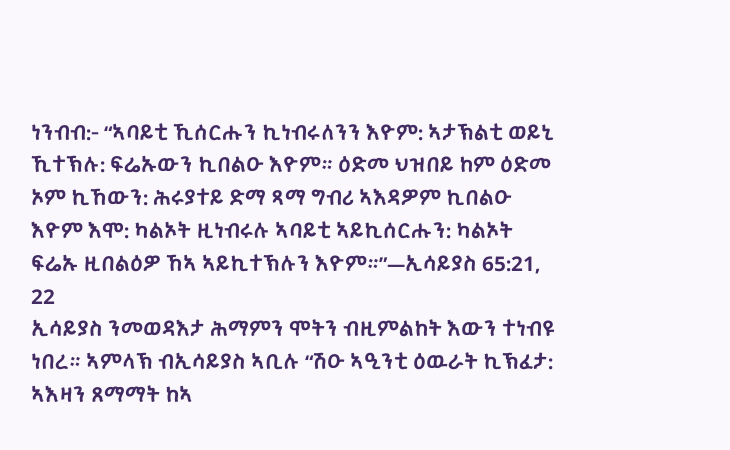ነንብብ:- “ኣባይቲ ኺሰርሑን ኪነብሩለንን እዮም: ኣታኽልቲ ወይኒ ኺተኽሉ: ፍሬኡውን ኪበልዑ እዮም። ዕድመ ህዝበይ ከም ዕድመ ኦም ኪኸውን: ሕሩያተይ ድማ ጻማ ግብሪ ኣእዳዎም ኪበልዑ እዮም እሞ: ካልኦት ዚነብሩሉ ኣባይቲ ኣይኪሰርሑን: ካልኦት ፍሬኡ ዚበልዕዎ ኸኣ ኣይኪተኽሉን እዮም።”—ኢሳይያስ 65:21, 22
ኢሳይያስ ንመወዳእታ ሕማምን ሞትን ብዚምልከት እውን ተነብዩ ነበረ። ኣምላኽ ብኢሳይያስ ኣቢሉ “ሽዑ ኣዒንቲ ዕዉራት ኪኽፈታ: ኣእዛን ጸማማት ከኣ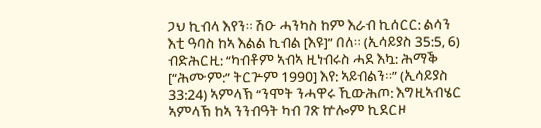ጋህ ኪብላ እየን። ሽዑ ሓንካስ ከም እራብ ኪሰርር: ልሳን እቲ ዓባስ ከኣ እልል ኪብል [እዩ]” በለ። (ኢሳይያስ 35:5, 6) ብድሕርዚ: “ካብቶም ኣብኣ ዚነብሩስ ሓደ እኳ: ሕማቕ [“ሕሙም:” ትርጕም 1990] እየ: ኣይብልን።” (ኢሳይያስ 33:24) ኣምላኽ “ንሞት ንሓዋሩ ኺውሕጦ: እግዚኣብሄር ኣምላኽ ከኣ ንንብዓት ካብ ገጽ ኵሎም ኪደርዞ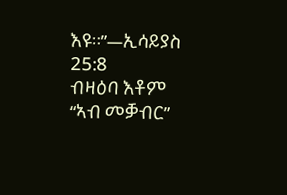እዩ።”—ኢሳይያስ 25:8
ብዛዕባ እቶም “ኣብ መቓብር”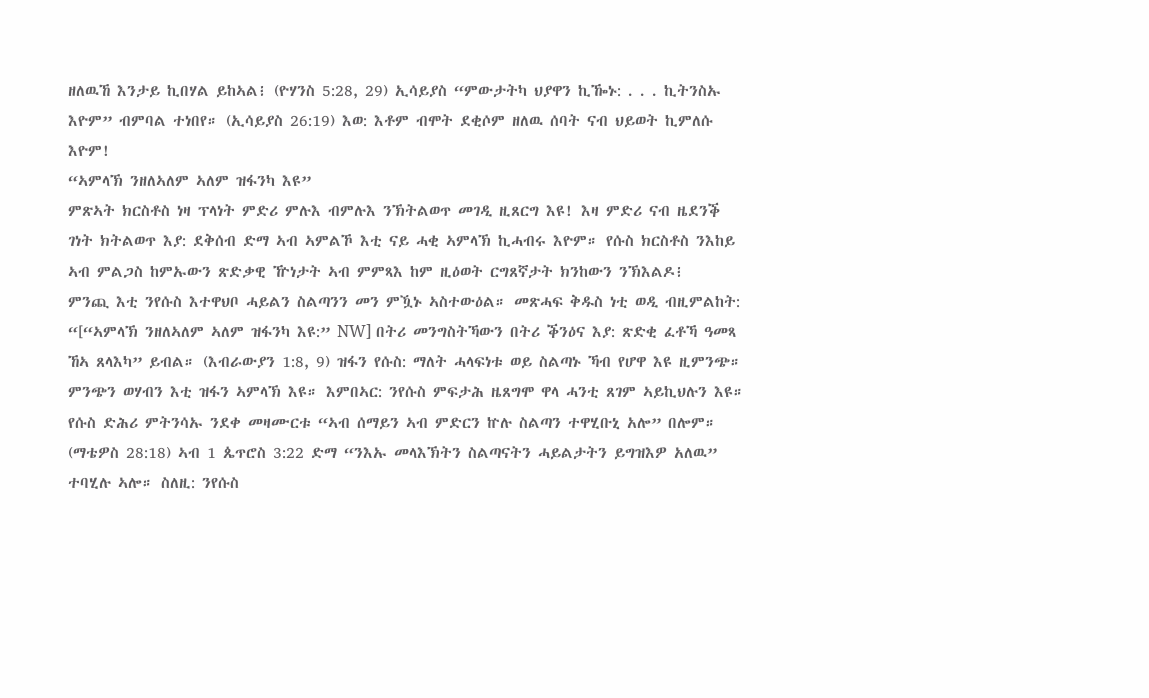ዘለዉኸ እንታይ ኪበሃል ይከኣል፧ (ዮሃንስ 5:28, 29) ኢሳይያስ “ምውታትካ ህያዋን ኪዀኑ: . . . ኪትንስኡ እዮም” ብምባል ተነበየ። (ኢሳይያስ 26:19) እወ: እቶም ብሞት ደቂሶም ዘለዉ ሰባት ናብ ህይወት ኪምለሱ እዮም!
“ኣምላኽ ንዘለኣለም ኣለም ዝፋንካ እዩ”
ምጽኣት ክርስቶስ ነዛ ፕላነት ምድሪ ምሉእ ብምሉእ ንኽትልወጥ መገዲ ዚጸርግ እዩ! እዛ ምድሪ ናብ ዜደንቕ ገነት ክትልወጥ እያ: ደቅሰብ ድማ ኣብ ኣምልኾ እቲ ናይ ሓቂ ኣምላኽ ኪሓብሩ እዮም። የሱስ ክርስቶስ ንእከይ ኣብ ምልጋስ ከምኡውን ጽድቃዊ ዅነታት ኣብ ምምጻእ ከም ዚዕወት ርግጸኛታት ክንከውን ንኽእልዶ፧
ምንጪ እቲ ንየሱስ እተዋህቦ ሓይልን ስልጣንን መን ምዃኑ ኣስተውዕል። መጽሓፍ ቅዱስ ነቲ ወዲ ብዚምልከት: “[“ኣምላኽ ንዘለኣለም ኣለም ዝፋንካ እዩ:” NW] በትሪ መንግስትኻውን በትሪ ቕንዕና እያ: ጽድቂ ፈቶኻ ዓመጻ ኸኣ ጸላእካ” ይብል። (እብራውያን 1:8, 9) ዝፋን የሱስ: ማለት ሓላፍነቱ ወይ ስልጣኑ ኻብ የሆዋ እዩ ዚምንጭ። ምንጭን ወሃብን እቲ ዝፋን ኣምላኽ እዩ። እምበኣር: ንየሱስ ምፍታሕ ዜጸግሞ ዋላ ሓንቲ ጸገም ኣይኪህሉን እዩ።
የሱስ ድሕሪ ምትንሳኡ ንደቀ መዛሙርቱ “ኣብ ሰማይን ኣብ ምድርን ኵሉ ስልጣን ተዋሂቡኒ አሎ” በሎም። (ማቴዎስ 28:18) ኣብ 1 ጴጥሮስ 3:22 ድማ “ንእኡ መላእኽትን ስልጣናትን ሓይልታትን ይግዝእዎ አለዉ” ተባሂሉ ኣሎ። ስለዚ: ንየሱስ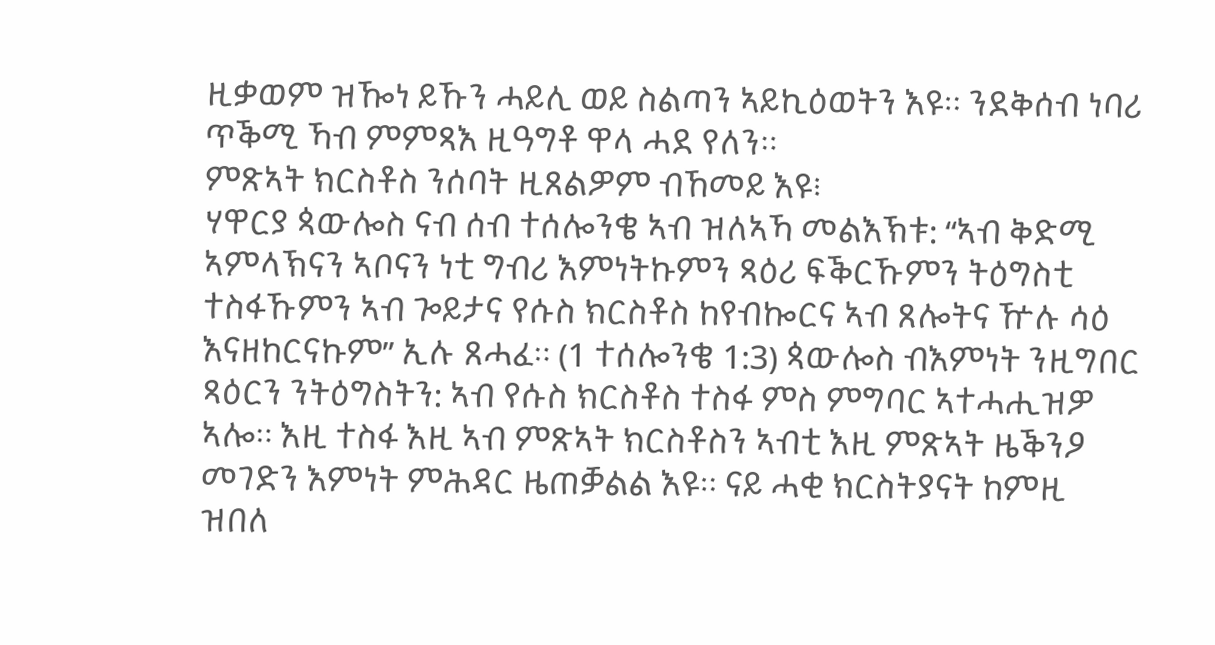ዚቃወም ዝዀነ ይኹን ሓይሊ ወይ ስልጣን ኣይኪዕወትን እዩ። ንደቅሰብ ነባሪ ጥቕሚ ኻብ ምምጻእ ዚዓግቶ ዋላ ሓደ የለን።
ምጽኣት ክርስቶስ ንሰባት ዚጸልዎም ብኸመይ እዩ፧
ሃዋርያ ጳውሎስ ናብ ሰብ ተሰሎንቄ ኣብ ዝለኣኻ መልእኽቱ: “ኣብ ቅድሚ ኣምላኽናን ኣቦናን ነቲ ግብሪ እምነትኩምን ጻዕሪ ፍቕርኹምን ትዕግስቲ ተስፋኹምን ኣብ ጐይታና የሱስ ክርስቶስ ከየብኰርና ኣብ ጸሎትና ዅሉ ሳዕ እናዘከርናኩም” ኢሉ ጸሓፈ። (1 ተሰሎንቄ 1:3) ጳውሎስ ብእምነት ንዚግበር ጻዕርን ንትዕግስትን: ኣብ የሱስ ክርስቶስ ተስፋ ምስ ምግባር ኣተሓሒዝዎ ኣሎ። እዚ ተስፋ እዚ ኣብ ምጽኣት ክርስቶስን ኣብቲ እዚ ምጽኣት ዜቕንዖ መገድን እምነት ምሕዳር ዜጠቓልል እዩ። ናይ ሓቂ ክርስትያናት ከምዚ ዝበለ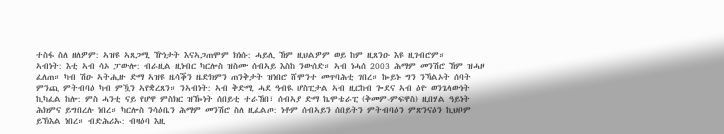ተስፋ ስለ ዘለዎም: ኣዝዩ ኣጸጋሚ ዅነታት እናኣጋጠሞም ክነሱ: ሓይሊ ኸም ዚህልዎም ወይ ከም ዚጸንዑ እዩ ዚገብሮም።
ኣብነት: እቲ ኣብ ሳኦ ፓውሎ: ብራዚል ዚነብር ካርሎስ ዝስሙ ሰብኣይ እስከ ንውሰድ። ኣብ ነሓሰ 2003 ሕማም መንሽሮ ኸም ዝሓዞ ፈለጠ። ካብ ሽዑ ኣትሒዙ ድማ ኣዝዩ ዜሳቕን ዜድክምን ጠንቅታት ዝነበሮ ሸሞንተ መጥባሕቲ ገበረ። ኰይኑ ግን ንኻልኦት ሰባት ምንጪ ምትብባዕ ካብ ምዃን ኣየቋረጸን። ንኣብነት: ኣብ ቅድሚ ሓደ ዓብዪ ሆስፒታል ኣብ ዚርከብ ጐደና ኣብ ዕዮ ወንጌላውነት ኪካፈል ከሎ: ምስ ሓንቲ ናይ የሆዋ ምስክር ዝዀነት ሰበይቲ ተራኸበ፣ ሰብኣያ ድማ ኬሞቴራፒ (ቅመም-ምፍዋስ) ዚበሃል ዓይነት ሕክምና ይግበረሉ ነበረ። ካርሎስ ንሳዕቤን ሕማም መንሽሮ ስለ ዚፈልጦ: ነቶም ሰብኣይን ሰበይትን ምትብባዕን ምጽንናዕን ኪህቦም ይኽእል ነበረ። ብድሕሪኡ: ብዛዕባ እዚ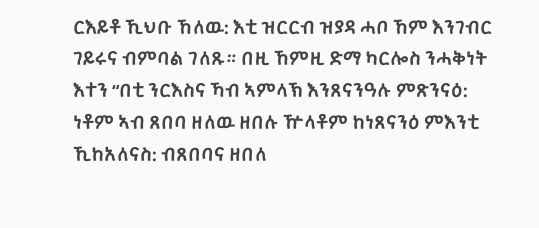ርእይቶ ኺህቡ ኸለዉ: እቲ ዝርርብ ዝያዳ ሓቦ ኸም እንገብር ገይሩና ብምባል ገለጹ። በዚ ኸምዚ ድማ ካርሎስ ንሓቅነት እተን “በቲ ንርእስና ኻብ ኣምላኽ እንጸናንዓሉ ምጽንናዕ: ነቶም ኣብ ጸበባ ዘለዉ ዘበሉ ዅላቶም ከነጸናንዕ ምእንቲ ኺከአለናስ: ብጸበባና ዘበለ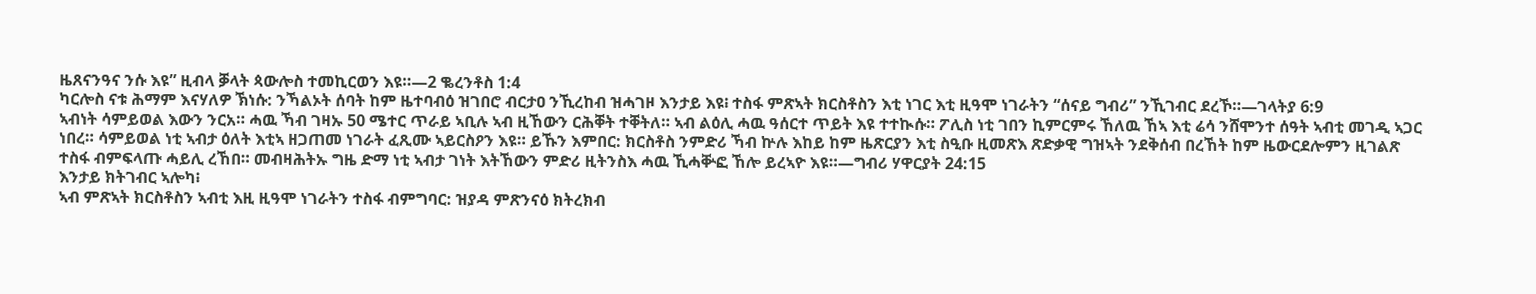ዜጸናንዓና ንሱ እዩ” ዚብላ ቓላት ጳውሎስ ተመኪርወን እዩ።—2 ቈረንቶስ 1:4
ካርሎስ ናቱ ሕማም እናሃለዎ ኽነሱ: ንኻልኦት ሰባት ከም ዜተባብዕ ዝገበሮ ብርታዐ ንኺረከብ ዝሓገዞ እንታይ እዩ፧ ተስፋ ምጽኣት ክርስቶስን እቲ ነገር እቲ ዚዓሞ ነገራትን “ሰናይ ግብሪ” ንኺገብር ደረኾ።—ገላትያ 6:9
ኣብነት ሳምይወል እውን ንርአ። ሓዉ ኻብ ገዛኡ 50 ሜተር ጥራይ ኣቢሉ ኣብ ዚኸውን ርሕቐት ተቐትለ። ኣብ ልዕሊ ሓዉ ዓሰርተ ጥይት እዩ ተተኲሱ። ፖሊስ ነቲ ገበን ኪምርምሩ ኸለዉ ኸኣ እቲ ሬሳ ንሸሞንተ ሰዓት ኣብቲ መገዲ ኣጋር ነበረ። ሳምይወል ነቲ ኣብታ ዕለት እቲኣ ዘጋጠመ ነገራት ፈጺሙ ኣይርስዖን እዩ። ይኹን እምበር: ክርስቶስ ንምድሪ ኻብ ኵሉ እከይ ከም ዜጽርያን እቲ ስዒቡ ዚመጽእ ጽድቃዊ ግዝኣት ንደቅሰብ በረኸት ከም ዜውርደሎምን ዚገልጽ ተስፋ ብምፍላጡ ሓይሊ ረኸበ። መብዛሕትኡ ግዜ ድማ ነቲ ኣብታ ገነት እትኸውን ምድሪ ዚትንስእ ሓዉ ኺሓቝፎ ኸሎ ይረኣዮ እዩ።—ግብሪ ሃዋርያት 24:15
እንታይ ክትገብር ኣሎካ፧
ኣብ ምጽኣት ክርስቶስን ኣብቲ እዚ ዚዓሞ ነገራትን ተስፋ ብምግባር: ዝያዳ ምጽንናዕ ክትረክብ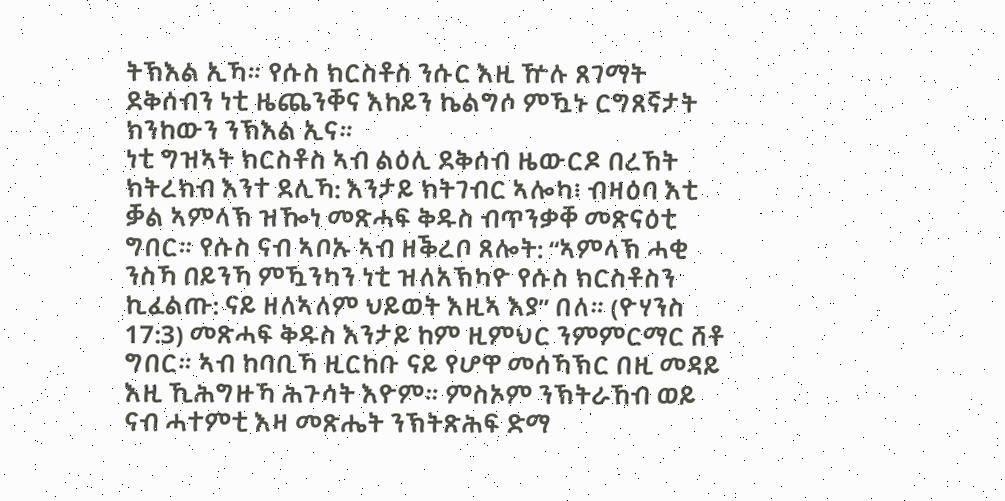ትኽእል ኢኻ። የሱስ ክርስቶስ ንሱር እዚ ዅሉ ጸገማት ደቅሰብን ነቲ ዜጨንቐና እከይን ኬልግሶ ምዃኑ ርግጸኛታት ክንከውን ንኽእል ኢና።
ነቲ ግዝኣት ክርስቶስ ኣብ ልዕሊ ደቅሰብ ዜውርዶ በረኸት ክትረክብ እንተ ደሊኻ: እንታይ ክትገብር ኣሎካ፧ ብዛዕባ እቲ ቓል ኣምላኽ ዝዀነ መጽሓፍ ቅዱስ ብጥንቃቐ መጽናዕቲ ግበር። የሱስ ናብ ኣቦኡ ኣብ ዘቕረቦ ጸሎት: “ኣምላኽ ሓቂ ንስኻ በይንኻ ምዃንካን ነቲ ዝለአኽካዮ የሱስ ክርስቶስን ኪፈልጡ: ናይ ዘለኣለም ህይወት እዚኣ እያ” በለ። (ዮሃንስ 17:3) መጽሓፍ ቅዱስ እንታይ ከም ዚምህር ንምምርማር ሸቶ ግበር። ኣብ ከባቢኻ ዚርከቡ ናይ የሆዋ መሰኻኽር በዚ መዳይ እዚ ኺሕግዙኻ ሕጉሳት እዮም። ምስኦም ንኽትራኸብ ወይ ናብ ሓተምቲ እዛ መጽሔት ንኽትጽሕፍ ድማ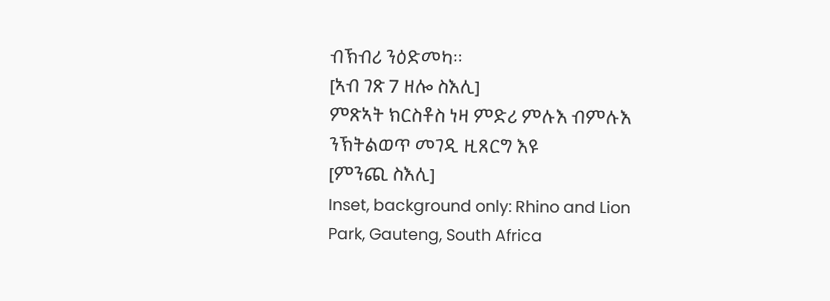ብኽብሪ ንዕድመካ።
[ኣብ ገጽ 7 ዘሎ ስእሊ]
ምጽኣት ክርስቶስ ነዛ ምድሪ ምሉእ ብምሉእ ንኽትልወጥ መገዲ ዚጸርግ እዩ
[ምንጪ ስእሊ]
Inset, background only: Rhino and Lion Park, Gauteng, South Africa